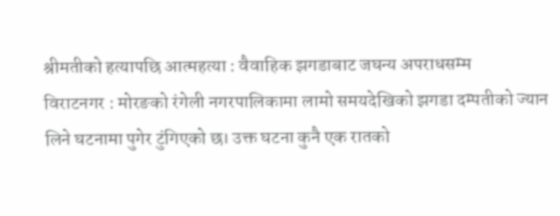श्रीमतीको हत्यापछि आत्महत्या : वैवाहिक झगडाबाट जघन्य अपराधसम्म
विराटनगर : मोरङको रंगेली नगरपालिकामा लामो समयदेखिको झगडा दम्पतीको ज्यान लिने घटनामा पुगेर टुंगिएको छ। उक्त घटना कुनै एक रातको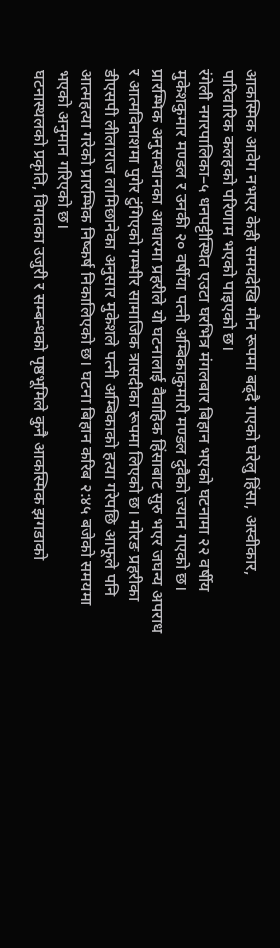आकस्मिक आवेग नभएर केही समयदेखि मौन रूपमा बढ्दै गएको घरेलु हिंसा, अस्वीकार, पारिवारिक कलहको परिणाम भएको पाइएको छ।
रंगेली नगरपालिका–५ धनपट्टीस्थित एउटा घरभित्र मंगलबार बिहान भएको घटनामा २२ वर्षीय मुकेशकुमार मण्डल र उनकी २० वर्षीया पत्नी अम्बिकाकुमारी मण्डल दुवैको ज्यान गएको छ। प्रारम्भिक अनुसन्धानका आधारमा प्रहरीले यो घटनालाई वैवाहिक हिंसाबाट सुरु भएर जघन्य अपराध र आत्मविनाशमा पुगेर टुंगिएको गम्भीर सामाजिक त्रासदीका रूपमा लिएको छ। मोरङ प्रहरीका डीएसपी लीलाराज लामिछानेका अनुसार मुकेशले पत्नी अम्बिकाको हत्या गरेपछि आफूले पनि आत्महत्या गरेको प्रारम्भिक निष्कर्ष निकालिएको छ। घटना बिहान करिब २:४५ बजेको समयमा भएको अनुमान गरिएको छ।
घटनास्थलको प्रकृति, विगतका उजुरी र सम्बन्धको पृष्ठभूमिले कुनै आकस्मिक झगडाको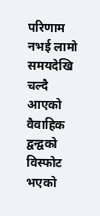परिणाम नभई लामो समयदेखि चल्दै आएको वैवाहिक द्वन्द्वको विस्फोट भएको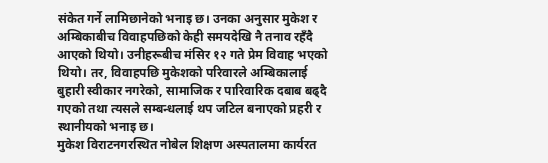संकेत गर्ने लामिछानेको भनाइ छ। उनका अनुसार मुकेश र अम्बिकाबीच विवाहपछिको केही समयदेखि नै तनाव रहँदै आएको थियो। उनीहरूबीच मंसिर १२ गते प्रेम विवाह भएको थियो। तर, विवाहपछि मुकेशको परिवारले अम्बिकालाई बुहारी स्वीकार नगरेको, सामाजिक र पारिवारिक दबाब बढ्दै गएको तथा त्यसले सम्बन्धलाई थप जटिल बनाएको प्रहरी र स्थानीयको भनाइ छ।
मुकेश विराटनगरस्थित नोबेल शिक्षण अस्पतालमा कार्यरत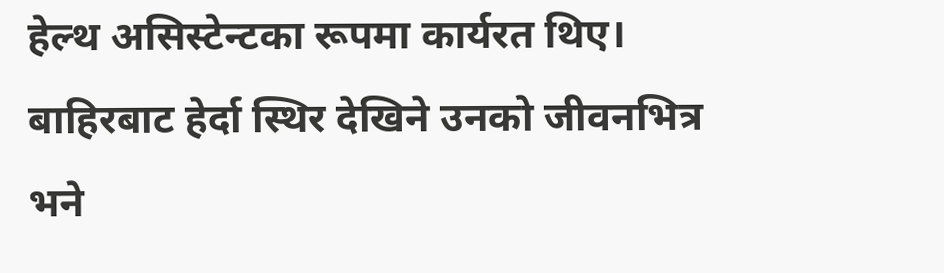हेल्थ असिस्टेन्टका रूपमा कार्यरत थिए। बाहिरबाट हेर्दा स्थिर देखिने उनको जीवनभित्र भने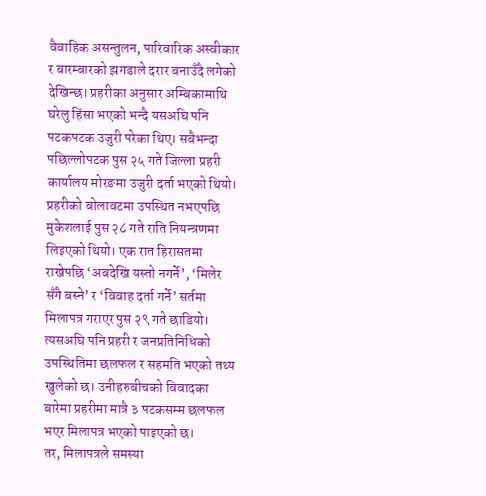वैवाहिक असन्तुलन, पारिवारिक अस्वीकार र बारम्बारको झगडाले दरार बनाउँदै लगेको देखिन्छ। प्रहरीका अनुसार अम्बिकामाथि घरेलु हिंसा भएको भन्दै यसअघि पनि पटकपटक उजुरी परेका थिए। सबैभन्दा पछिल्लोपटक पुस २५ गते जिल्ला प्रहरी कार्यालय मोरङमा उजुरी दर्ता भएको थियो।
प्रहरीको बोलावटमा उपस्थित नभएपछि मुकेशलाई पुस २८ गते राति नियन्त्रणमा लिइएको थियो। एक रात हिरासतमा राखेपछि ‘अबदेखि यस्तो नगर्ने’, ‘मिलेर सँगै बस्ने’ र ‘विवाह दर्ता गर्ने’ सर्तमा मिलापत्र गराएर पुस २९ गते छाडियो। त्यसअघि पनि प्रहरी र जनप्रतिनिधिको उपस्थितिमा छलफल र सहमति भएको तथ्य खुलेको छ। उनीहरुबीचको विवादका बारेमा प्रहरीमा मात्रै ३ पटकसम्म छलफल भएर मिलापत्र भएको पाइएको छ।
तर, मिलापत्रले समस्या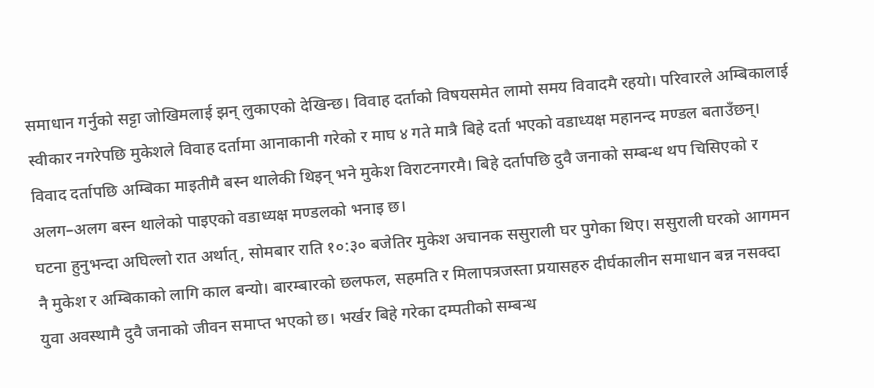समाधान गर्नुको सट्टा जोखिमलाई झन् लुकाएको देखिन्छ। विवाह दर्ताको विषयसमेत लामो समय विवादमै रहयो। परिवारले अम्बिकालाई स्वीकार नगरेपछि मुकेशले विवाह दर्तामा आनाकानी गरेको र माघ ४ गते मात्रै बिहे दर्ता भएको वडाध्यक्ष महानन्द मण्डल बताउँछन्। विवाद दर्तापछि अम्बिका माइतीमै बस्न थालेकी थिइन् भने मुकेश विराटनगरमै। बिहे दर्तापछि दुवै जनाको सम्बन्ध थप चिसिएको र अलग–अलग बस्न थालेको पाइएको वडाध्यक्ष मण्डलको भनाइ छ।
घटना हुनुभन्दा अघिल्लो रात अर्थात्, सोमबार राति १०:३० बजेतिर मुकेश अचानक ससुराली घर पुगेका थिए। ससुराली घरको आगमन नै मुकेश र अम्बिकाको लागि काल बन्यो। बारम्बारको छलफल, सहमति र मिलापत्रजस्ता प्रयासहरु दीर्घकालीन समाधान बन्न नसक्दा युवा अवस्थामै दुवै जनाको जीवन समाप्त भएको छ। भर्खर बिहे गरेका दम्पतीको सम्बन्ध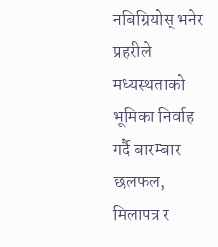नबिग्रियोस् भनेर प्रहरीले मध्यस्थताको भूमिका निर्वाह गर्दै बारम्बार छलफल, मिलापत्र र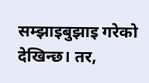सम्झाइबुझाइ गरेको देखिन्छ। तर,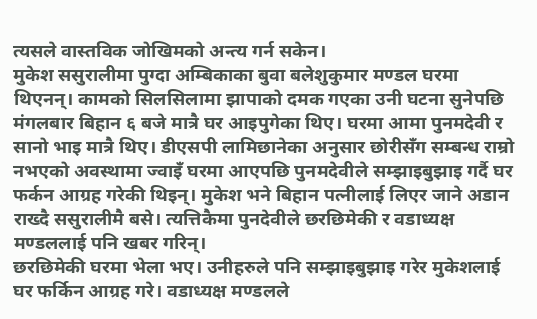त्यसले वास्तविक जोखिमको अन्त्य गर्न सकेन।
मुकेश ससुरालीमा पुग्दा अम्बिकाका बुवा बलेशुकुमार मण्डल घरमा थिएनन्। कामको सिलसिलामा झापाको दमक गएका उनी घटना सुनेपछि मंगलबार बिहान ६ बजे मात्रै घर आइपुगेका थिए। घरमा आमा पुनमदेवी र सानो भाइ मात्रै थिए। डीएसपी लामिछानेका अनुसार छोरीसँग सम्बन्ध राम्रो नभएको अवस्थामा ज्वाइँ घरमा आएपछि पुनमदेवीले सम्झाइबुझाइ गर्दै घर फर्कन आग्रह गरेकी थिइन्। मुकेश भने बिहान पत्नीलाई लिएर जाने अडान राख्दै ससुरालीमै बसे। त्यत्तिकैमा पुनदेवीले छरछिमेकी र वडाध्यक्ष मण्डललाई पनि खबर गरिन्।
छरछिमेकी घरमा भेला भए। उनीहरुले पनि सम्झाइबुझाइ गरेर मुकेशलाई घर फर्किन आग्रह गरे। वडाध्यक्ष मण्डलले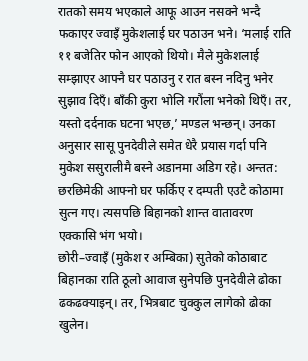रातको समय भएकाले आफू आउन नसक्ने भन्दै फकाएर ज्वाइँ मुकेशलाई घर पठाउन भने। ‘मलाई राति ११ बजेतिर फोन आएको थियो। मैले मुकेशलाई सम्झाएर आफ्नै घर पठाउनु र रात बस्न नदिनु भनेर सुझाव दिएँ। बाँकी कुरा भोलि गरौंला भनेको थिएँ। तर, यस्तो दर्दनाक घटना भएछ,’ मण्डल भन्छन्। उनका अनुसार सासू पुनदेवीले समेत धेरै प्रयास गर्दा पनि मुकेश ससुरालीमै बस्ने अडानमा अडिग रहे। अन्तत: छरछिमेकी आफ्नो घर फर्किए र दम्पती एउटै कोठामा सुत्न गए। त्यसपछि बिहानको शान्त वातावरण एक्कासि भंग भयो।
छोरी–ज्वाइँ (मुकेश र अम्बिका) सुतेको कोठाबाट बिहानका राति ठूलो आवाज सुनेपछि पुनदेवीले ढोका ढकढक्याइन्। तर, भित्रबाट चुक्कुल लागेको ढोका खुलेन।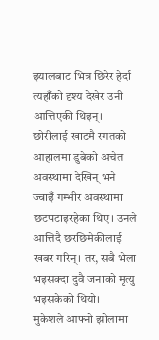झ्यालबाट भित्र छिरेर हेर्दा त्यहाँको दृश्य देखेर उनी आत्तिएकी थिइन्। छोरीलाई खाटमै रगतको आहालमा डुबेको अचेत अवस्थामा देखिन् भने ज्वाइँ गम्भीर अवस्थामा छटपटाइरहेका थिए। उनले आत्तिदै छरछिमेकीलाई खबर गरिन्। तर, सबै भेला भइसक्दा दुवै जनाको मृत्यु भइसकेको थियो।
मुकेशले आफ्नो झोलामा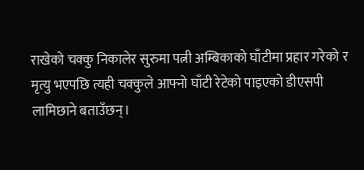राखेको चक्कु निकालेर सुरुमा पत्नी अम्बिकाको घाँटीमा प्रहार गरेको र मृत्यु भएपछि त्यही चक्कुले आफ्नो घाँटी रेटेको पाइएको डीएसपी लामिछाने बताउँछन्।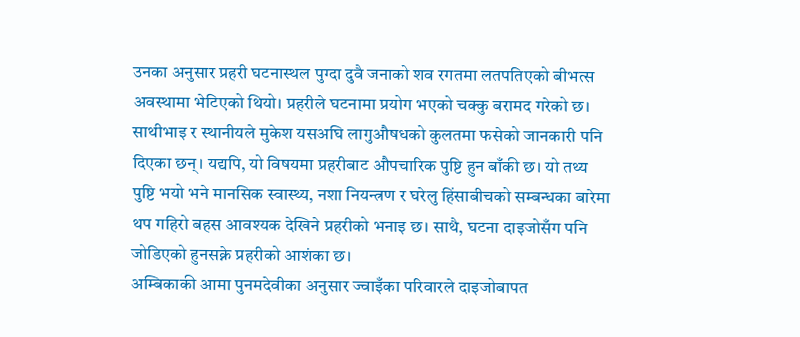उनका अनुसार प्रहरी घटनास्थल पुग्दा दुवै जनाको शव रगतमा लतपतिएको बीभत्स अवस्थामा भेटिएको थियो। प्रहरीले घटनामा प्रयोग भएको चक्कु बरामद गरेको छ।
साथीभाइ र स्थानीयले मुकेश यसअघि लागुऔषधको कुलतमा फसेको जानकारी पनि दिएका छन्। यद्यपि, यो विषयमा प्रहरीबाट औपचारिक पुष्टि हुन बाँकी छ। यो तथ्य पुष्टि भयो भने मानसिक स्वास्थ्य, नशा नियन्त्रण र घरेलु हिंसाबीचको सम्बन्धका बारेमा थप गहिरो बहस आवश्यक देखिने प्रहरीको भनाइ छ। साथै, घटना दाइजोसँग पनि जोडिएको हुनसक्ने प्रहरीको आशंका छ।
अम्बिकाकी आमा पुनमदेवीका अनुसार ज्वाइँका परिवारले दाइजोबापत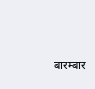बारम्बार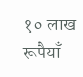१० लाख रूपैयाँ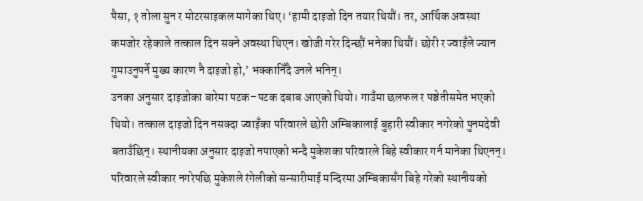पैसा, १ तोला सुन र मोटरसाइकल मागेका थिए। ‘हामी दाइजो दिन तयार थियौं। तर, आर्थिक अवस्था कमजोर रहेकाले तत्काल दिन सक्ने अवस्था थिएन। खोजी गरेर दिन्छौं भनेका थियौं। छोरी र ज्वाइँले ज्यान गुमाउनुपर्ने मुख्य कारण नै दाइजो हो,’ भक्कानिँदै उनले भनिन्।
उनका अनुसार दाइजोका बारेमा पटक–पटक दबाब आएको थियो। गाउँमा छलफल र पञ्चेतीसमेत भएको थियो। तत्काल दाइजो दिन नसक्दा ज्वाइँका परिवारले छोरी अम्बिकालाई बुहारी स्वीकार नगरेको पुनमदेवी बताउँछिन्। स्थानीयका अनुसार दाइजो नपाएको भन्दै मुकेशका परिवारले बिहे स्वीकार गर्न मानेका थिएनन्। परिवारले स्वीकार नगरेपछि मुकेशले रंगेलीको सन्सारीमाई मन्दिरमा अम्बिकासँग बिहे गरेको स्थानीयको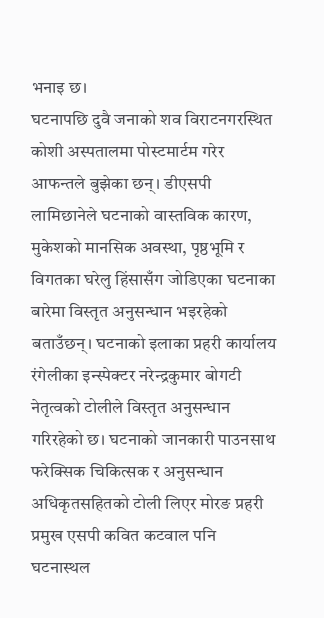भनाइ छ।
घटनापछि दुवै जनाको शव विराटनगरस्थित कोशी अस्पतालमा पोस्टमार्टम गरेर आफन्तले बुझेका छन्। डीएसपी लामिछानेले घटनाको वास्तविक कारण, मुकेशको मानसिक अवस्था, पृष्ठभूमि र विगतका घरेलु हिंसासँग जोडिएका घटनाका बारेमा विस्तृत अनुसन्धान भइरहेको बताउँछन्। घटनाको इलाका प्रहरी कार्यालय रंगेलीका इन्स्पेक्टर नरेन्द्रकुमार बोगटी नेतृत्वको टोलीले विस्तृत अनुसन्धान गरिरहेको छ। घटनाको जानकारी पाउनसाथ फरेक्सिक चिकित्सक र अनुसन्धान अधिकृतसहितको टोली लिएर मोरङ प्रहरी प्रमुख एसपी कवित कटवाल पनि घटनास्थल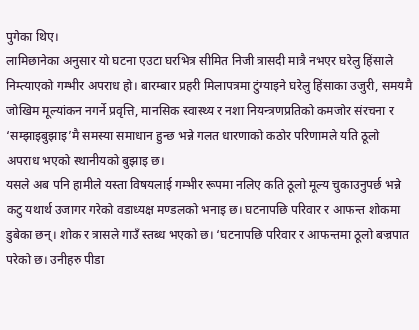पुगेका थिए।
लामिछानेका अनुसार यो घटना एउटा घरभित्र सीमित निजी त्रासदी मात्रै नभएर घरेलु हिंसाले निम्त्याएको गम्भीर अपराध हो। बारम्बार प्रहरी मिलापत्रमा टुंग्याइने घरेलु हिंसाका उजुरी, समयमै जोखिम मूल्यांकन नगर्ने प्रवृत्ति, मानसिक स्वास्थ्य र नशा नियन्त्रणप्रतिको कमजोर संरचना र ‘सम्झाइबुझाइ’मै समस्या समाधान हुन्छ भन्ने गलत धारणाको कठोर परिणामले यति ठूलो अपराध भएको स्थानीयको बुझाइ छ।
यसले अब पनि हामीले यस्ता विषयलाई गम्भीर रूपमा नलिए कति ठूलो मूल्य चुकाउनुपर्छ भन्ने कटु यथार्थ उजागर गरेको वडाध्यक्ष मण्डलको भनाइ छ। घटनापछि परिवार र आफन्त शोकमा डुबेका छन्। शोक र त्रासले गाउँ स्तब्ध भएको छ। ‘घटनापछि परिवार र आफन्तमा ठूलो बज्रपात परेको छ। उनीहरु पीडा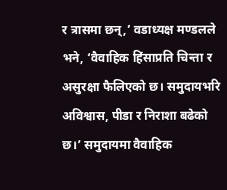र त्रासमा छन्,’ वडाध्यक्ष मण्डलले भने, ‘वैवाहिक हिंसाप्रति चिन्ता र असुरक्षा फैलिएको छ। समुदायभरि अविश्वास, पीडा र निराशा बढेको छ।’ समुदायमा वैवाहिक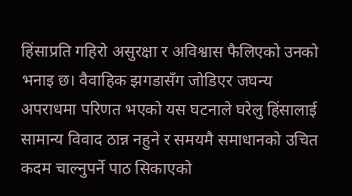हिंसाप्रति गहिरो असुरक्षा र अविश्वास फैलिएको उनको भनाइ छ। वैवाहिक झगडासँग जोडिएर जघन्य अपराधमा परिणत भएको यस घटनाले घरेलु हिंसालाई सामान्य विवाद ठान्न नहुने र समयमै समाधानको उचित कदम चाल्नुपर्ने पाठ सिकाएको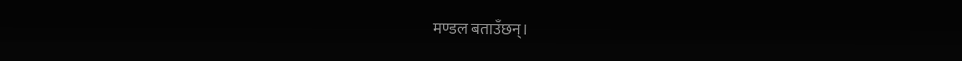मण्डल बताउँछन्।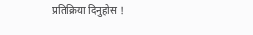प्रतिक्रिया दिनुहोस !